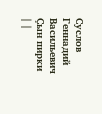Суслов Геннадий Васильевич
Ҫын пирки | |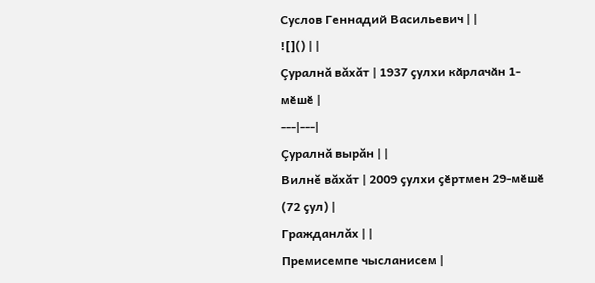Суслов Геннадий Васильевич | |
![]() | |
Çуралнă вăхăт | 1937 ҫулхи кӑрлачӑн 1-мӗшӗ |
---|---|
Çуралнă вырăн | |
Вилнĕ вăхăт | 2009 ҫулхи ҫӗртмен 29-мӗшӗ (72 ҫул) |
Гражданлăх | |
Премисемпе чысланисем |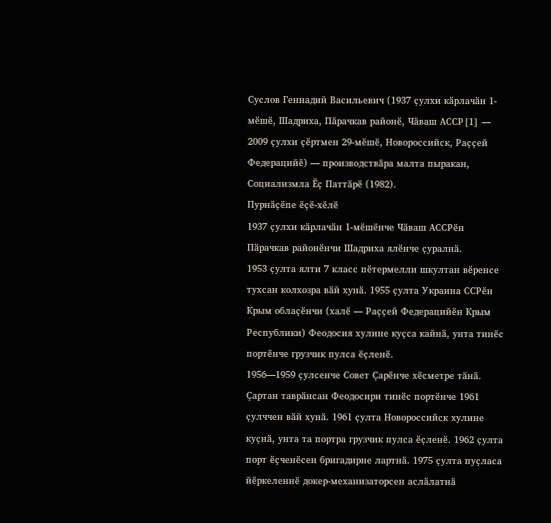Суслов Геннадий Васильевич (1937 ҫулхи кӑрлачӑн 1-мӗшӗ, Шадриха, Пӑрачкав районӗ, Чӑваш АССР[1] — 2009 ҫулхи ҫӗртмен 29-мӗшӗ, Новороссийск, Раҫҫей Федерацийӗ) — производствӑра малта пыракан, Социализмла Ӗҫ Паттӑрӗ (1982).
Пурнӑҫӗпе ӗҫӗ-хӗлӗ
1937 ҫулхи кӑрлачӑн 1-мӗшӗнче Чӑваш АССРӗн Пӑрачкав районӗнчи Шадриха ялӗнче ҫуралнӑ.
1953 ҫулта ялти 7 класс пӗтермелли шкултан вӗренсе тухсан колхозра вӑй хунӑ. 1955 ҫулта Украина ССРӗн Крым облаҫӗнчи (халӗ — Раҫҫей Федерацийӗн Крым Республики) Феодосия хулине куҫса кайнӑ, унта тинӗс портӗнче грузчик пулса ӗҫленӗ.
1956—1959 ҫулсенче Совет Ҫарӗнче хӗсметре тӑнӑ.
Ҫартан таврӑнсан Феодосири тинӗс портӗнче 1961 ҫулччен вӑй хунӑ. 1961 ҫулта Новороссийск хулине куҫнӑ, унта та портра грузчик пулса ӗҫленӗ. 1962 ҫулта порт ӗҫченӗсен бригадирне лартнӑ. 1975 ҫулта пуҫласа йӗркеленнӗ докер-механизаторсен аслӑлатнӑ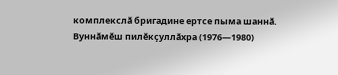комплекслӑ бригадине ертсе пыма шаннӑ.
Вуннӑмӗш пилӗкҫуллӑхра (1976—1980)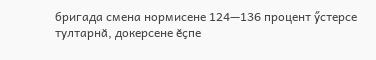бригада смена нормисене 124—136 процент ӳстерсе тултарнӑ, докерсене ӗҫпе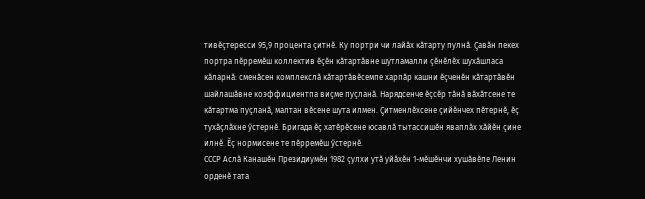тивӗҫтересси 95,9 процента ҫитнӗ. Ку портри чи лайӑх кӑтарту пулнӑ. Ҫавӑн пекех портра пӗрремӗш коллектив ӗҫӗн кӑтартӑвне шутламалли ҫӗнӗлӗх шухӑшласа кӑларнӑ: сменӑсен комплекслӑ кӑтартӑвӗсемпе харпӑр кашни ӗҫченӗн кӑтартӑвӗн шайлашӑвне коэффициентпа виҫме пуҫланӑ. Нарядсенче ӗҫсӗр тӑнӑ вӑхӑтсене те кӑтартма пуҫланӑ, малтан вӗсене шута илмен. Ҫитменлӗхсене ҫийӗнчех пӗтернӗ, ӗҫ тухӑҫлӑхне ӳстернӗ. Бригада ӗҫ хатӗрӗсене юсавлӑ тытассишӗн яваплӑх хӑйӗн ҫине илнӗ. Ӗҫ нормисене те пӗрремӗш ӳстернӗ.
СССР Аслӑ Канашӗн Президиумӗн 1982 ҫулхи утӑ уйӑхӗн 1-мӗшӗнчи хушӑвӗпе Ленин орденӗ тата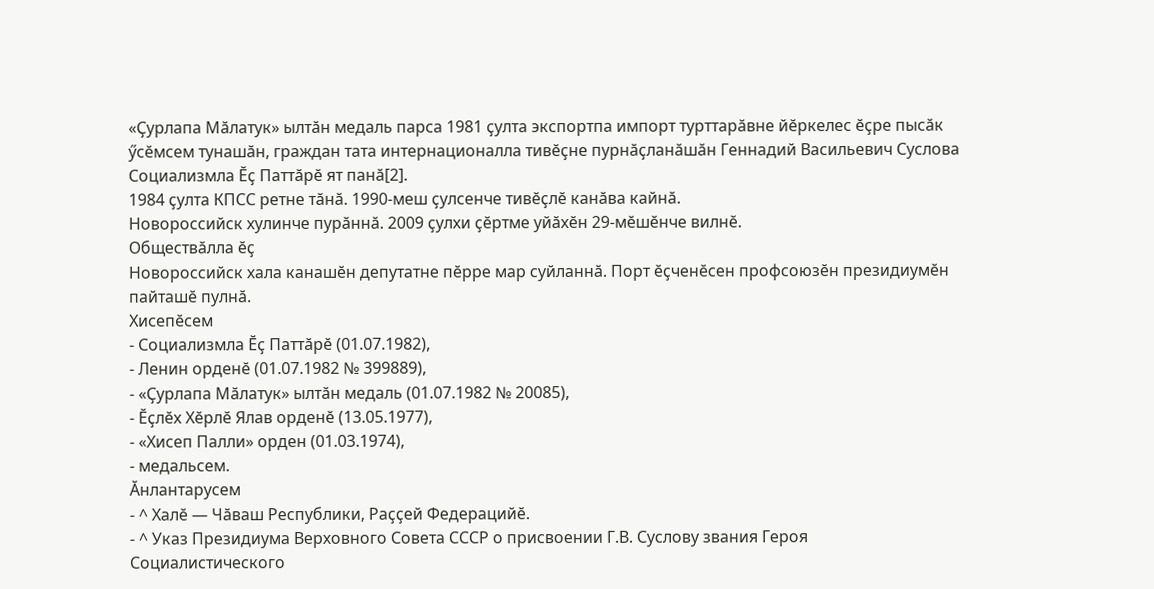«Ҫурлапа Мӑлатук» ылтӑн медаль парса 1981 ҫулта экспортпа импорт турттарӑвне йӗркелес ӗҫре пысӑк ӳсӗмсем тунашӑн, граждан тата интернационалла тивӗҫне пурнӑҫланӑшӑн Геннадий Васильевич Суслова Социализмла Ӗҫ Паттӑрӗ ят панӑ[2].
1984 ҫулта КПСС ретне тӑнӑ. 1990-меш ҫулсенче тивӗҫлӗ канӑва кайнӑ.
Новороссийск хулинче пурӑннӑ. 2009 ҫулхи ҫӗртме уйӑхӗн 29-мӗшӗнче вилнӗ.
Обществӑлла ӗҫ
Новороссийск хала канашӗн депутатне пӗрре мар суйланнӑ. Порт ӗҫченӗсен профсоюзӗн президиумӗн пайташӗ пулнӑ.
Хисепӗсем
- Социализмла Ӗҫ Паттӑрӗ (01.07.1982),
- Ленин орденӗ (01.07.1982 № 399889),
- «Ҫурлапа Мӑлатук» ылтӑн медаль (01.07.1982 № 20085),
- Ӗҫлӗх Хӗрлӗ Ялав орденӗ (13.05.1977),
- «Хисеп Палли» орден (01.03.1974),
- медальсем.
Ӑнлантарусем
- ^ Халӗ — Чӑваш Республики, Раҫҫей Федерацийӗ.
- ^ Указ Президиума Верховного Совета СССР о присвоении Г.В. Суслову звания Героя Социалистического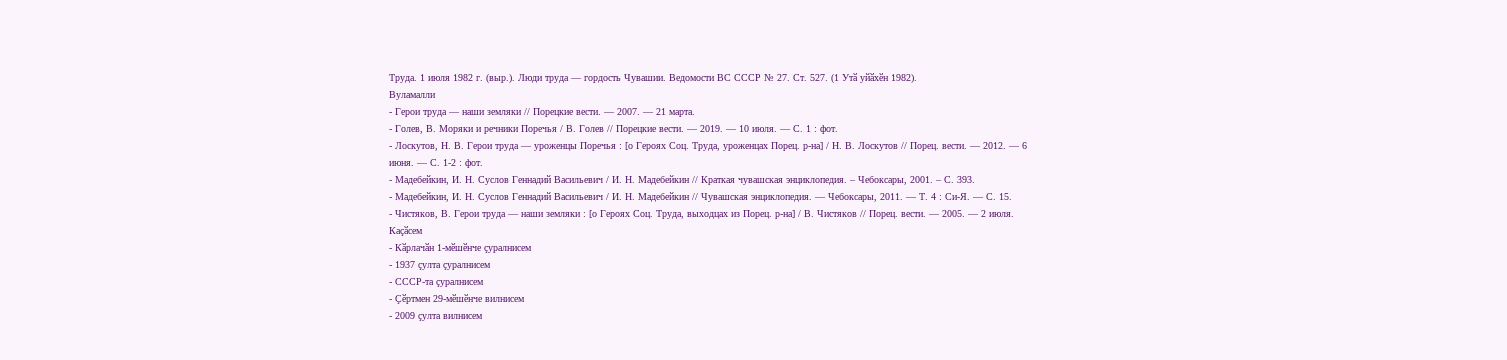Труда. 1 июля 1982 г. (выр.). Люди труда — гордость Чувашии. Ведомости ВС СССР № 27. Ст. 527. (1 Утӑ уйӑхӗн 1982).
Вуламалли
- Герои труда — наши земляки // Порецкие вести. — 2007. — 21 марта.
- Голев, В. Моряки и речники Поречья / В. Голев // Порецкие вести. — 2019. — 10 июля. — С. 1 : фот.
- Лоскутов, Н. В. Герои труда — уроженцы Поречья : [о Героях Соц. Труда, уроженцах Порец. р-на] / Н. В. Лоскутов // Порец. вести. — 2012. — 6 июня. — С. 1-2 : фот.
- Мадебейкин, И. Н. Суслов Геннадий Васильевич / И. Н. Мадебейкин // Краткая чувашская энциклопедия. – Чебоксары, 2001. – С. 393.
- Мадебейкин, И. Н. Суслов Геннадий Васильевич / И. Н. Мадебейкин // Чувашская энциклопедия. — Чебоксары, 2011. — Т. 4 : Си-Я. — С. 15.
- Чистяков, В. Герои труда — наши земляки : [о Героях Соц. Труда, выходцах из Порец. р-на] / В. Чистяков // Порец. вести. — 2005. — 2 июля.
Каҫӑсем
- Кӑрлачӑн 1-мӗшӗнче ҫуралнисем
- 1937 ҫулта ҫуралнисем
- СССР-та ҫуралнисем
- Ҫӗртмен 29-мӗшӗнче вилнисем
- 2009 ҫулта вилнисем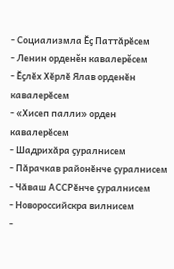- Социализмла Ӗҫ Паттӑрӗсем
- Ленин орденĕн кавалерĕсем
- Ӗҫлӗх Хӗрлӗ Ялав орденӗн кавалерӗсем
- «Хисеп палли» орден кавалерӗсем
- Шадрихӑра ҫуралнисем
- Пӑрачкав районӗнче ҫуралнисем
- Чӑваш АССРӗнче ҫуралнисем
- Новороссийскра вилнисем
-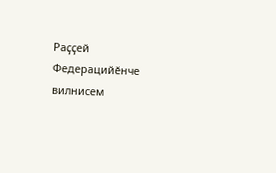Раҫҫей Федерацийӗнче вилнисем